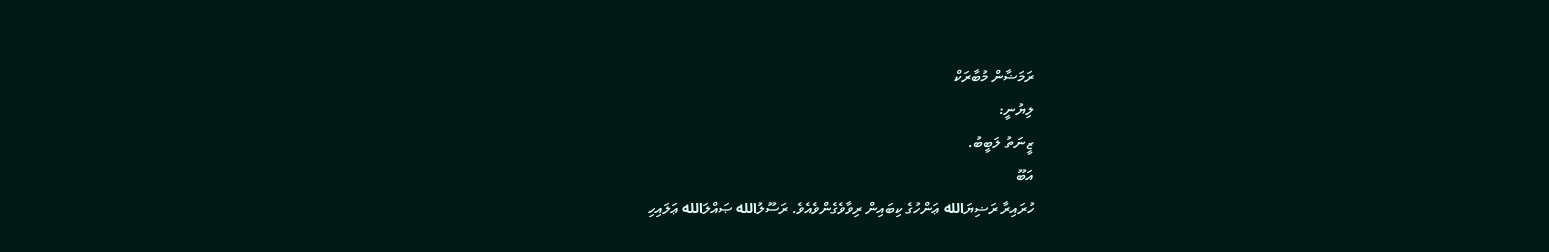ރަމަޟާން މުބާރަކް
ލިޔުނީ:
ޒީނަތު ލަބީބު.
އަބޫ
ހުރައިރާ ރަޟިޔަالله ޢަންހުގެ ކިބައިން ރިވާވެގެންވެއެވެ. ރަސޫލުالله ޞައްލަالله ޢަލައިހި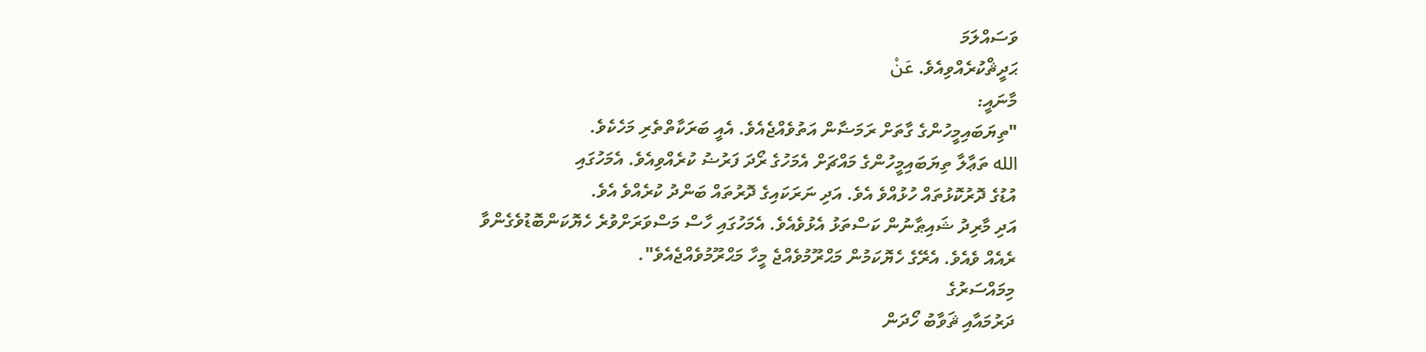ވަސައްލަމަ
ޙަދީޘްކުރެއްވިއެވެ. عَنْ
މާނައީ:
"ތިޔަބައިމީހުންގެ ގާތަށް ރަމަޟާން އަތުވެއްޖެއެވެ. އެއީ ބަރަކާތްތެރި މަހެކެވެ.
الله ތަޢާލާ ތިޔަބައިމީހުންގެ މައްޗަށް އެމަހުގެ ރޯދަ ފަރުޟު ކުރެއްވިއެވެ. އެމަހުގައި
އުޑުގެ ދޮރުކޮޅުތައް ހުޅުއްވެ އެވެ. އަދި ނަރަކައިގެ ދޮރުތައް ބަންދު ކުރެއްވެ އެވެ.
އަދި މާރިދު ޝައިޠާނުން ކަސްތަޅު އެޅުވެއެވެ. އެމަހުގައި ހާސް މަސްވަރަށްވުރެ ހެޔޮކަންބޮޑުވެގެންވާ
ރެއެއް ވެއެވެ. އެރޭގެ ހެޔޮކަމުން މަޙްރޫމުވެއްޖެ މީހާ މަޙްރޫމުވެއްޖެއެވެ".
މިމައްސަރުގެ
ދަރުމައާއި ޘަވާބު ހޯދަން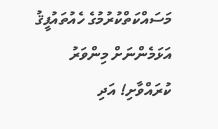މަސައްކަތްކުރުމުގެ ހެއުތައުފީޤު އަޅަމެންނަށް މިންވަރު
ކުރައްވާށި! އަދި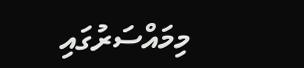މިމައްސަރުގައި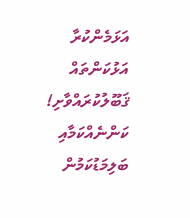އަޅަމެންކުރާ އަޅުކަންތައް ޤަބޫލުކުރައްވާށި!
ކަންނެއްކަމާއި ބަލިމަޑުކަމުން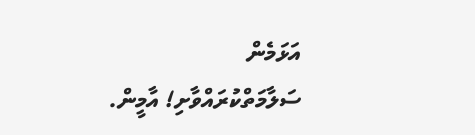އަޅަމެން ސަލާމަތްކުރައްވާށި! އާމީން.